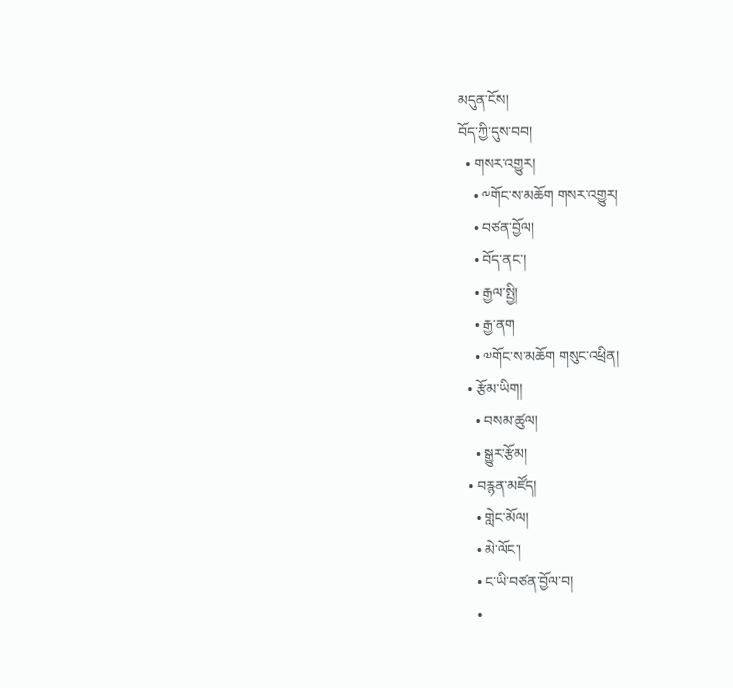མདུན་ངོས།
བོད་ཀྱི་དུས་བབ།
  • གསར་འགྱུར།
    • ༸གོང་ས་མཆོག གསར་འགྱུར།
    • བཙན་བྱོལ།
    • བོད་ནང་།
    • རྒྱལ་སྤྱི།
    • རྒྱ་ནག
    • ༧གོང་ས་མཆོག གསུང་འཕྲིན།
  • རྩོམ་ཡིག།
    • བསམ་ཚུལ།
    • སྒྱུར་རྩོམ།
  • བརྙན་མཛོད།
    • གླེང་མོལ།
    • མེ་ལོང་།
    • ང་ཡི་བཙན་བྱོལ་བ།
    •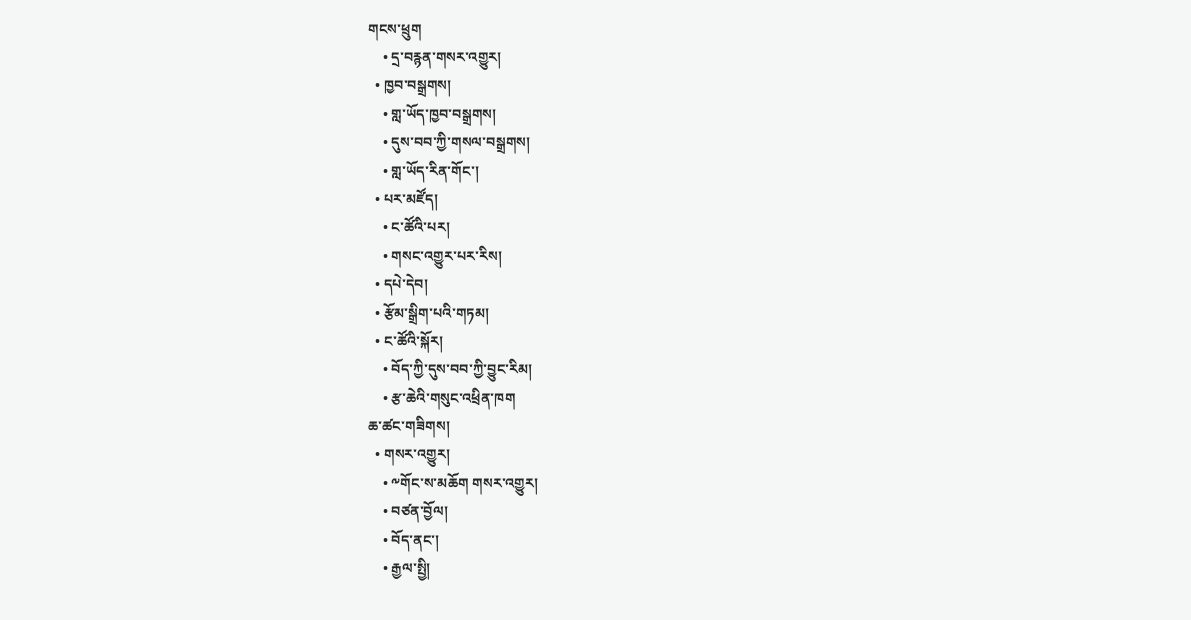གངས་ཕྲུག
    • དྲ་བརྙན་གསར་འགྱུར།
  • ཁྱབ་བསྒྲགས།
    • གླ་ཡོད་ཁྱབ་བསྒྲགས།
    • དུས་བབ་ཀྱི་གསལ་བསྒྲགས།
    • གླ་ཡོད་རིན་གོང་།
  • པར་མཛོད།
    • ང་ཚོའི་པར།
    • གསང་འགྱུར་པར་རིས།
  • དཔེ་དེབ།
  • རྩོམ་སྒྲིག་པའི་གཏམ།
  • ང་ཚོའི་སྐོར།
    • བོད་ཀྱི་དུས་བབ་ཀྱི་བྱུང་རིམ།
    • རྩ་ཆེའི་གསུང་འཕྲིན་ཁག
ཆ་ཚང་གཟིགས།
  • གསར་འགྱུར།
    • ༸གོང་ས་མཆོག གསར་འགྱུར།
    • བཙན་བྱོལ།
    • བོད་ནང་།
    • རྒྱལ་སྤྱི།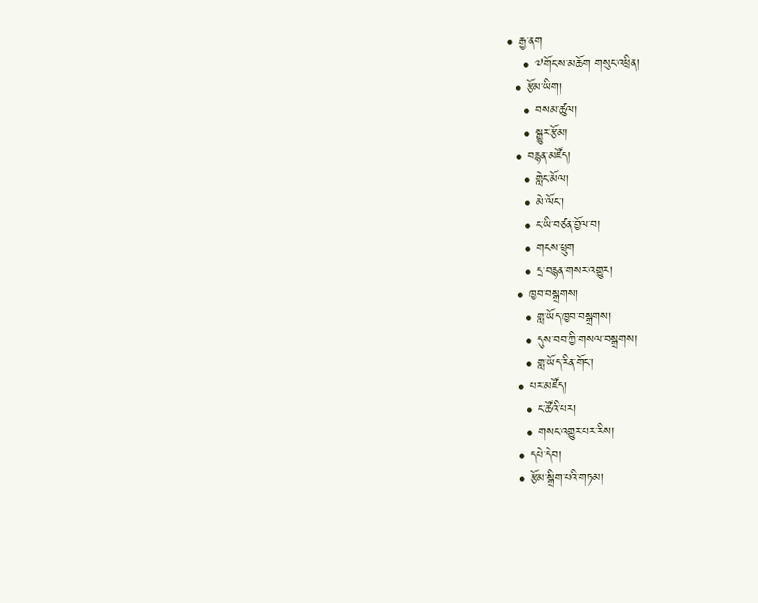• རྒྱ་ནག
    • ༧གོང་ས་མཆོག གསུང་འཕྲིན།
  • རྩོམ་ཡིག།
    • བསམ་ཚུལ།
    • སྒྱུར་རྩོམ།
  • བརྙན་མཛོད།
    • གླེང་མོལ།
    • མེ་ལོང་།
    • ང་ཡི་བཙན་བྱོལ་བ།
    • གངས་ཕྲུག
    • དྲ་བརྙན་གསར་འགྱུར།
  • ཁྱབ་བསྒྲགས།
    • གླ་ཡོད་ཁྱབ་བསྒྲགས།
    • དུས་བབ་ཀྱི་གསལ་བསྒྲགས།
    • གླ་ཡོད་རིན་གོང་།
  • པར་མཛོད།
    • ང་ཚོའི་པར།
    • གསང་འགྱུར་པར་རིས།
  • དཔེ་དེབ།
  • རྩོམ་སྒྲིག་པའི་གཏམ།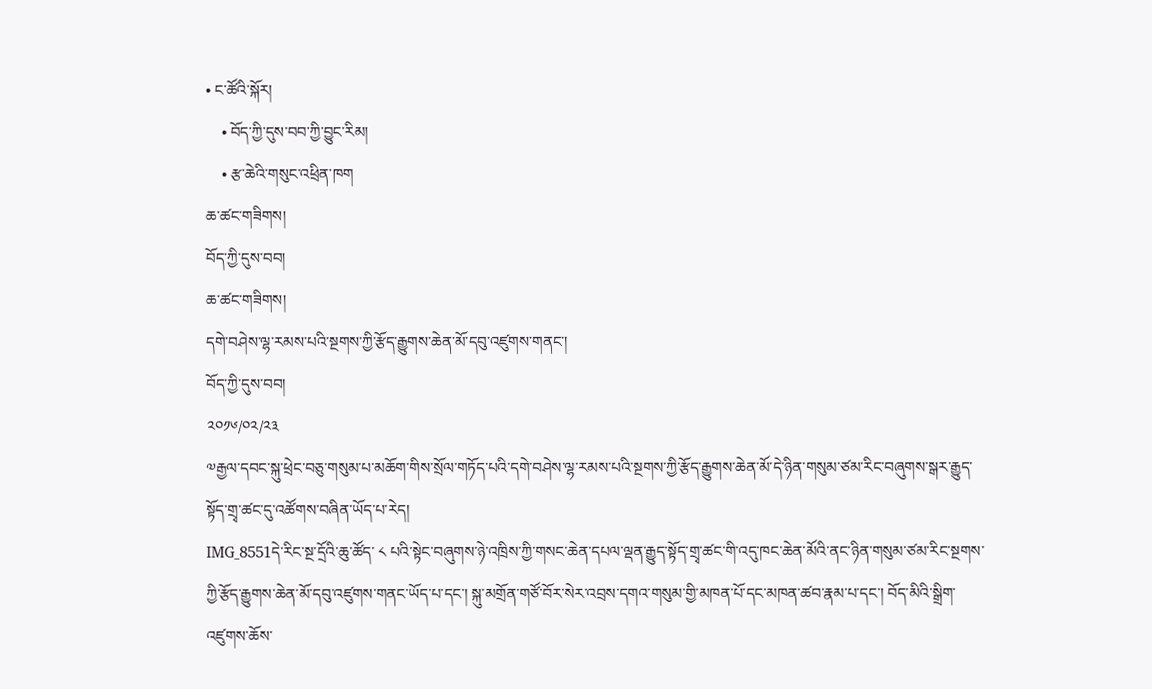• ང་ཚོའི་སྐོར།
    • བོད་ཀྱི་དུས་བབ་ཀྱི་བྱུང་རིམ།
    • རྩ་ཆེའི་གསུང་འཕྲིན་ཁག
ཆ་ཚང་གཟིགས།
བོད་ཀྱི་དུས་བབ།
ཆ་ཚང་གཟིགས།
དགེ་བཤེས་ལྷ་རམས་པའི་སྔགས་ཀྱི་རྩོད་རྒྱུགས་ཆེན་མོ་དབུ་འཛུགས་གནང་།
བོད་ཀྱི་དུས་བབ།
༢༠༡༦/༠༢/༢༣
༧རྒྱལ་དབང་སྐུ་ཕྲེང་བཅུ་གསུམ་པ་མཆོག་གིས་སྲོལ་གཏོད་པའི་དགེ་བཤེས་ལྷ་རམས་པའི་སྔགས་ཀྱི་རྩོད་རྒྱུགས་ཆེན་མོ་དེ་ཉིན་གསུམ་ཙམ་རིང་བཞུགས་སྒར་རྒྱུད་སྟོད་གྲྭ་ཚང་དུ་འཚོགས་བཞིན་ཡོད་པ་རེད།
IMG_8551དེ་རིང་སྔ་དྲོའི་ཆུ་ཚོད་ ༨ པའི་སྟེང་བཞུགས་ཉེ་འཁྲིས་ཀྱི་གསང་ཆེན་དཔལ་ལྡན་རྒྱུད་སྟོད་གྲྭ་ཚང་གི་འདུ་ཁང་ཆེན་མོའི་ནང་ཉིན་གསུམ་ཙམ་རིང་སྔགས་ཀྱི་རྩོད་རྒྱུགས་ཆེན་མོ་དབུ་འཛུགས་གནང་ཡོད་པ་དང་། སྐུ་མགྲོན་གཙོ་བོར་སེར་འབྲས་དགའ་གསུམ་གྱི་མཁན་པོ་དང་མཁན་ཚབ་རྣམ་པ་དང་། བོད་མིའི་སྒྲིག་འཛུགས་ཆོས་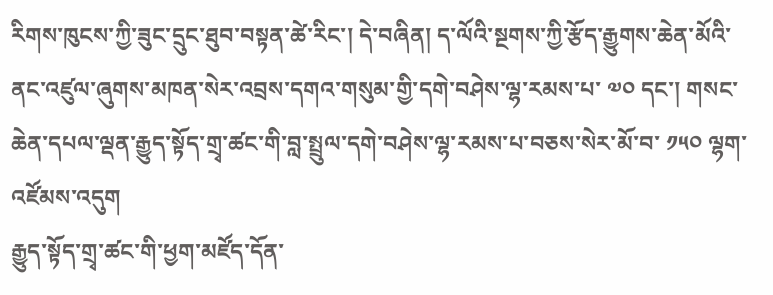རིགས་ཁུངས་ཀྱི་ཟུང་དྲུང་ཐུབ་བསྟན་ཚེ་རིང་། དེ་བཞིན། ད་ལོའི་སྔགས་ཀྱི་རྩོད་རྒྱུགས་ཆེན་མོའི་ནང་འཛུལ་ཞུགས་མཁན་སེར་འབྲས་དགའ་གསུམ་གྱི་དགེ་བཤེས་ལྷ་རམས་པ་ ༧༠ དང་། གསང་ཆེན་དཔལ་ལྡན་རྒྱུད་སྟོད་གྲྭ་ཚང་གི་བླ་སྤྲུལ་དགེ་བཤེས་ལྷ་རམས་པ་བཅས་སེར་མོ་བ་ ༡༥༠ ལྷག་འཛོམས་འདུག
རྒྱུད་སྟོད་གྲྭ་ཚང་གི་ཕྱག་མཛོད་དོན་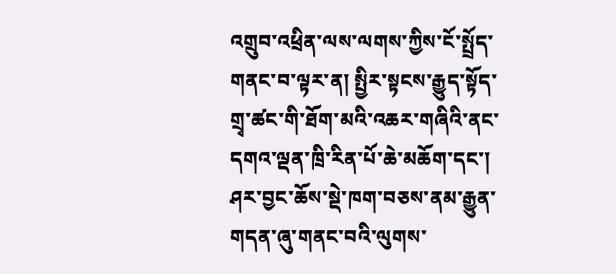འགྲུབ་འཕྲིན་ལས་ལགས་ཀྱིས་ངོ་སྤྲོད་གནང་བ་ལྟར་ན། སྤྱིར་སྟངས་རྒྱུད་སྟོད་གྲྭ་ཚང་གི་ཐོག་མའི་འཆར་གཞིའི་ནང་དགའ་ལྡན་ཁྲི་རིན་པོ་ཆེ་མཆོག་དང་། ཤར་བྱང་ཆོས་སྡེ་ཁག་བཅས་ནམ་རྒྱུན་གདན་ཞུ་གནང་བའི་ལུགས་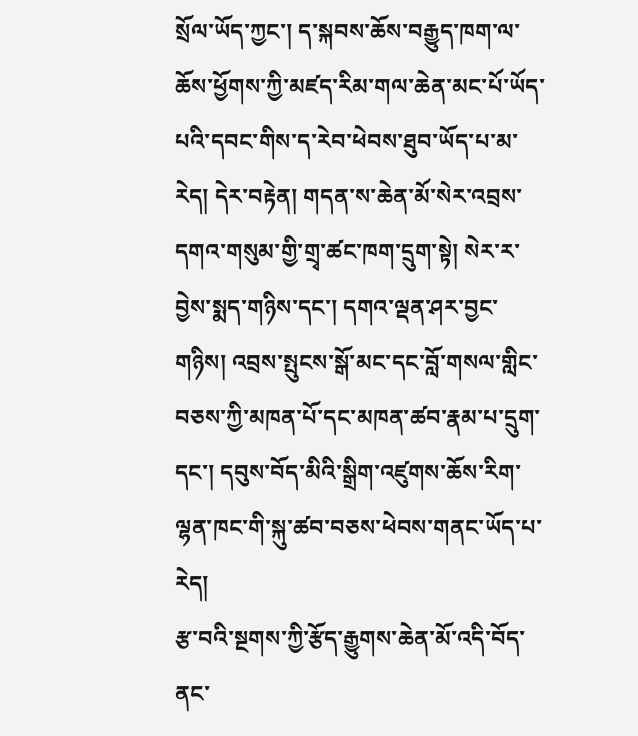སྲོལ་ཡོད་ཀྱང་། ད་སྐབས་ཆོས་བརྒྱུད་ཁག་ལ་ཆོས་ཕྱོགས་ཀྱི་མཛད་རིམ་གལ་ཆེན་མང་པོ་ཡོད་པའི་དབང་གིས་ད་རེབ་ཕེབས་ཐུབ་ཡོད་པ་མ་རེད། དེར་བརྟེན། གདན་ས་ཆེན་མོ་སེར་འབྲས་དགའ་གསུམ་གྱི་གྲྭ་ཚང་ཁག་དྲུག་སྟེ། སེར་ར་བྱེས་སྨད་གཉིས་དང་། དགའ་ལྡན་ཤར་བྱང་གཉིས། འབྲས་སྤུངས་སྒོ་མང་དང་བློ་གསལ་གླིང་བཅས་ཀྱི་མཁན་པོ་དང་མཁན་ཚབ་རྣམ་པ་དྲུག་དང་། དབུས་བོད་མིའི་སྒྲིག་འཛུགས་ཆོས་རིག་ལྷན་ཁང་གི་སྐུ་ཚབ་བཅས་ཕེབས་གནང་ཡོད་པ་རེད།
རྩ་བའི་སྔགས་ཀྱི་རྩོད་རྒྱུགས་ཆེན་མོ་འདི་བོད་ནང་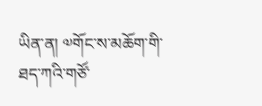ཡིན་ན། ༧གོང་ས་མཆོག་གི་ཐད་ཀའི་གཙོ་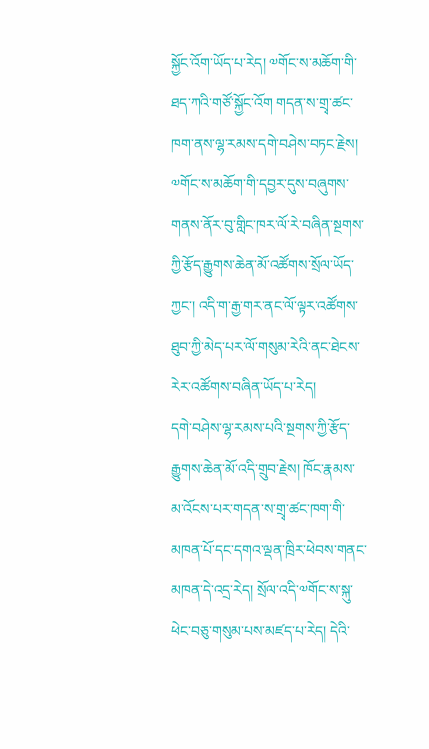སྐྱོང་འོག་ཡོད་པ་རེད། ༧གོང་ས་མཆོག་གི་ཐད་ཀའི་གཙོ་སྐྱོང་འོག གདན་ས་གྲྭ་ཚང་ཁག་ནས་ལྷ་རམས་དགེ་བཤེས་བཏང་རྗེས། ༧གོང་ས་མཆོག་གི་དབྱར་དུས་བཞུགས་གནས་ནོར་བུ་གླིང་ཁར་ལོ་རེ་བཞིན་སྔགས་ཀྱི་རྩོད་རྒྱུགས་ཆེན་མོ་འཚོགས་སྲོལ་ཡོད་ཀྱང་། འདི་ག་རྒྱ་གར་ནང་ལོ་ལྟར་འཚོགས་ཐུབ་ཀྱི་མེད་པར་ལོ་གསུམ་རེའི་ནང་ཐེངས་རེར་འཚོགས་བཞིན་ཡོད་པ་རེད།
དགེ་བཤེས་ལྷ་རམས་པའི་སྔགས་ཀྱི་རྩོད་རྒྱུགས་ཆེན་མོ་འདི་གྲུབ་རྗེས། ཁོང་རྣམས་མ་འོངས་པར་གདན་ས་གྲྭ་ཚང་ཁག་གི་མཁན་པོ་དང་དགའ་ལྡན་ཁྲིར་ཕེབས་གནང་མཁན་དེ་འདྲ་རེད། སྲོལ་འདི་༧གོང་ས་སྐུ་ཕེང་བཅུ་གསུམ་པས་མཛད་པ་རེད། དེའི་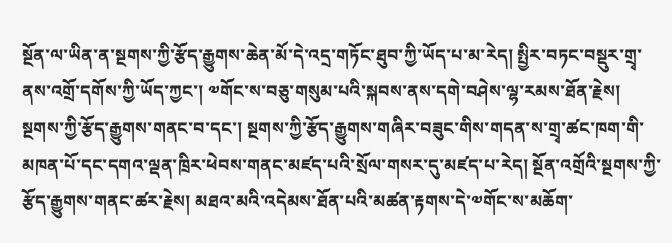སྔོན་ལ་ཡིན་ན་སྔགས་ཀྱི་རྩོད་རྒྱུགས་ཆེན་མོ་དེ་འདྲ་གཏོང་ཐུབ་ཀྱི་ཡོད་པ་མ་རེད། སྤྱིར་བཏང་བསྡུར་གྲྭ་ནས་འགྲོ་དགོས་ཀྱི་ཡོད་ཀྱང་། ༧གོང་ས་བཅུ་གསུམ་པའི་སྐབས་ནས་དགེ་བཤེས་ལྷ་རམས་ཐོན་རྗེས། སྔགས་ཀྱི་རྩོད་རྒྱུགས་གནང་བ་དང་། སྔགས་ཀྱི་རྩོད་རྒྱུགས་གཞིར་བཟུང་གིས་གདན་ས་གྲྭ་ཚང་ཁག་གི་མཁན་པོ་དང་དགའ་ལྡན་ཁྲིར་ཕེབས་གནང་མཛད་པའི་སྲོལ་གསར་དུ་མཛད་པ་རེད། སྔོན་འགྲོའི་སྔགས་ཀྱི་རྩོད་རྒྱུགས་གནང་ཚར་རྗེས། མཐའ་མའི་འདེམས་ཐོན་པའི་མཚན་རྟགས་དེ་༧གོང་ས་མཆོག་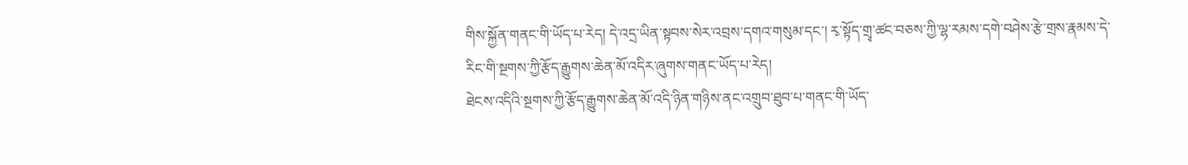གིས་སྐྱོན་གནང་གི་ཡོད་པ་རེད། དེ་འདྲ་ཡིན་སྟབས་སེར་འབྲས་དགའ་གསུམ་དང་། རྭ་སྟོད་གྲྭ་ཚང་བཅས་ཀྱི་ལྷ་རམས་དགེ་བཤེས་རྩེ་གྲས་རྣམས་དེ་རིང་གི་སྔགས་ཀྱི་རྩོད་རྒྱུགས་ཆེན་མོ་འདིར་ཞུགས་གནང་ཡོད་པ་རེད།
ཐེངས་འདིའི་སྔགས་ཀྱི་རྩོད་རྒྱུགས་ཆེན་མོ་འདི་ཉིན་གཉིས་ནང་འགྲུབ་ཐུབ་པ་གནང་གི་ཡོད་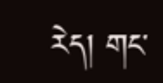རེད། གང་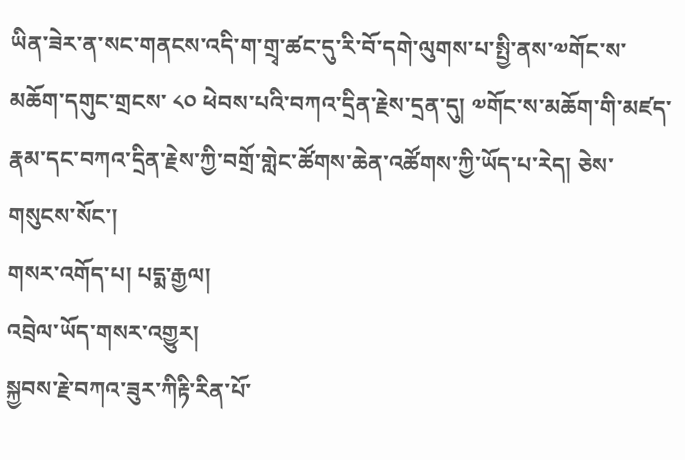ཡིན་ཟེར་ན་སང་གནངས་འདི་ག་གྲྭ་ཚང་དུ་རི་བོ་དགེ་ལུགས་པ་སྤྱི་ནས་༧གོང་ས་མཆོག་དགུང་གྲངས་ ༨༠ ཕེབས་པའི་བཀའ་དྲིན་རྗེས་དྲན་དུ། ༧གོང་ས་མཆོག་གི་མཛད་རྣམ་དང་བཀའ་དྲིན་རྗེས་ཀྱི་བགྲོ་གླེང་ཚོགས་ཆེན་འཚོགས་ཀྱི་ཡོད་པ་རེད། ཅེས་གསུངས་སོང་།
གསར་འགོད་པ། པདྨ་རྒྱལ།
འབྲེལ་ཡོད་གསར་འགྱུར།
སྐྱབས་རྗེ་བཀའ་ཟུར་ཀིརྟི་རིན་པོ་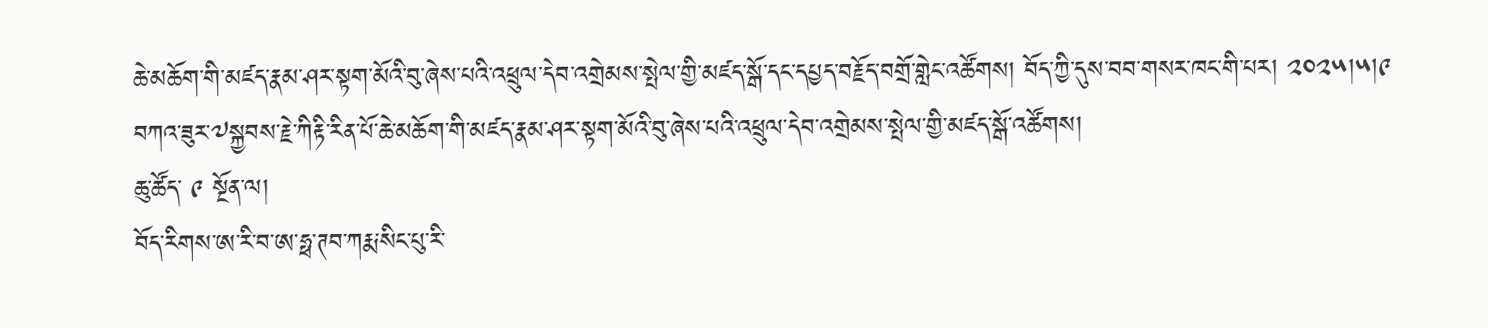ཆེ་མཆོག་གི་མཛད་རྣམ་ཤར་སྟག་མོའི་བུ་ཞེས་པའི་འཕྲུལ་དེབ་འགྲེམས་སྤེལ་གྱི་མཛད་སྒོ་དང་དཔྱད་བརྗོད་བགྲོ་གླེང་འཚོགས། བོད་ཀྱི་དུས་བབ་གསར་ཁང་གི་པར། ༢༠༢༥།༥།༩
བཀའ་ཟུར་༧སྐྱབས་རྗེ་ཀིརྟི་རིན་པོ་ཆེ་མཆོག་གི་མཛད་རྣམ་ཤར་སྟག་མོའི་བུ་ཞེས་པའི་འཕྲུལ་དེབ་འགྲེམས་སྤེལ་གྱི་མཛད་སྒོ་འཚོགས།
ཆུ་ཚོད་ ༩ སྔོན་ལ།
བོད་རིགས་ཨ་རི་བ་ཨ་ཧྥ་ཊབ་ཀརྨ་སིང་པུ་རི་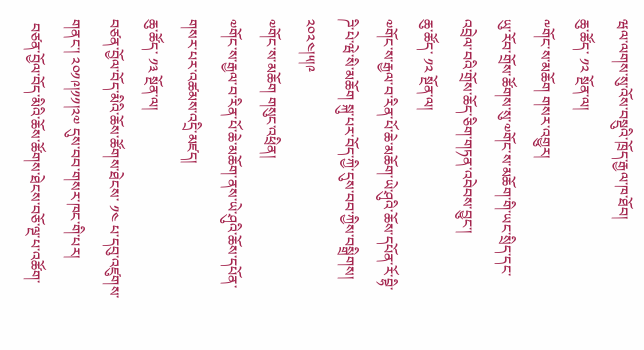ཝལ་ལགས་སུ་འོས་བསྡུའི་ཁྲོད་རྒྱལ་ཁ་ཐོབ།
ཆུ་ཚོད་ ༡༢ སྔོན་ལ།
༸གོང་ས་མཆོག གསར་འགྱུར།
ཡུ་རོབ་གྲོས་ཚོགས་སུ་༧གོང་ས་མཆོག་གི་ཡང་སྲིད་དང་འབྲེལ་བའི་གྲོས་ཆོད་ཅིག་གཏན་འབེབས་བྱུང་།
ཆུ་ཚོད་ ༡༢ སྔོན་ལ།
༧གོང་ས་རྒྱལ་བ་རིན་པོ་ཆེ་མཆོག་ཡེ་ཤུའི་ཆོས་དཔོན་རོ་བྷི་ཌི་པེ་ཝེ་སི་མཆོག སྐུ་པར་བོད་ཀྱི་དུས་བབ་ཀྱིས་བསྒྲིགས། ༢༠༢༤།༥།༩
༧གོང་ས་མཆོག གསུང་འཕྲིན།
༧གོང་ས་རྒྱལ་བ་རིན་པོ་ཆེ་མཆོག་ནས་ཡེ་ཤུའི་ཆོས་དཔོན་གསར་པར་འཚམས་འདྲི་མཛད།
ཆུ་ཚོད་ ༡༣ སྔོན་ལ།
བཙན་བྱོལ་བོད་མིའི་ཆོས་ཚོགས་ཐེངས་ ༡༤ པ་དབུ་འཛུགས་གནང་། ༢༠༡༩།༡༡།༢༧ དུས་བབ་གསར་ཁང་གི་པར།
 བཙན་བྱོལ་བོད་མིའི་ཆོས་ཚོགས་ཐེངས་བཅོ་ལྔ་པ་འཚོག་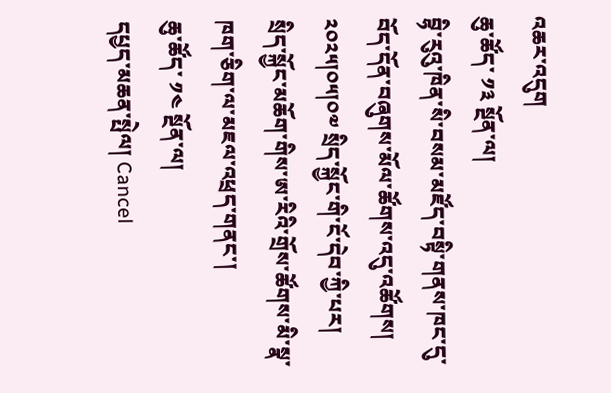འཆར་འདུག
ཆུ་ཚོད་ ༡༣ སྔོན་ལ།
བྷི་རུའུ་ཁིན་སི་བསམ་མཛོད་བསྟི་གནས་ཁང་དུ་བོད་དོན་བཞུགས་མོལ་ཚོགས་འདུ་འཚོགས། ༢༠༢༥།༠༥།༠༧ སྲིད་སྐྱོང་གི་ངོ་དེབ་ཀྱི་པར།
སྲིད་སྐྱོང་མཆོག་གིས་ཨ་རིའི་གྲོས་ཚོགས་མི་སྣ་ཁག་ཅིག་ལ་མཇལ་འཕྲད་གནང་།
ཆུ་ཚོད་ ༡༤ སྔོན་ལ།
དཔྱད་མཆན་སྤེལ། Cancel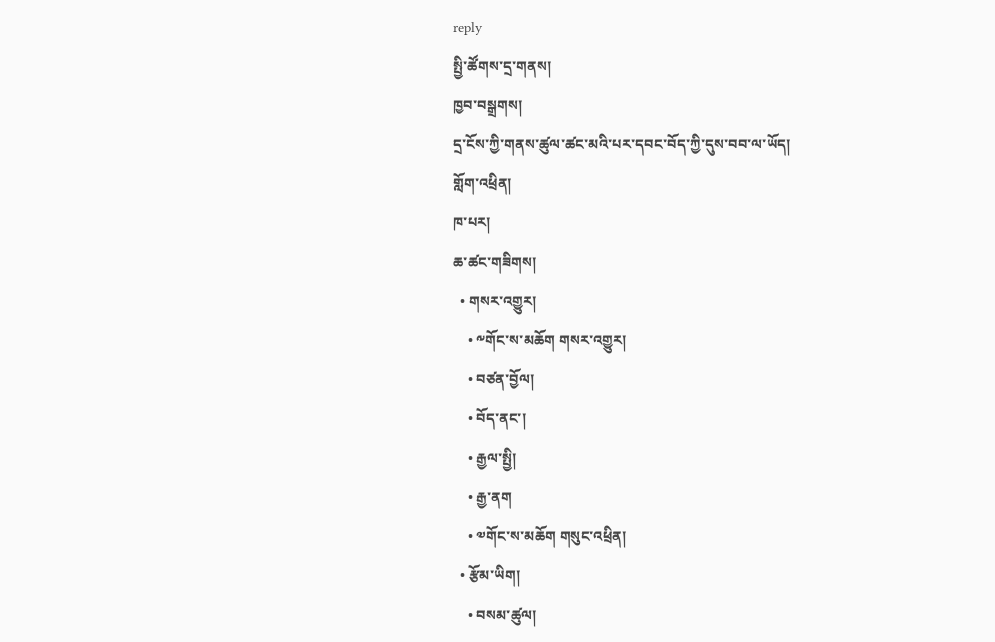reply
སྤྱི་ཚོགས་དྲ་གནས།
ཁྱབ་བསྒྲགས།
དྲ་ངོས་ཀྱི་གནས་ཚུལ་ཚང་མའི་པར་དབང་བོད་ཀྱི་དུས་བབ་ལ་ཡོད།
གློག་འཕྲིན།
ཁ་པར།
ཆ་ཚང་གཟིགས།
  • གསར་འགྱུར།
    • ༸གོང་ས་མཆོག གསར་འགྱུར།
    • བཙན་བྱོལ།
    • བོད་ནང་།
    • རྒྱལ་སྤྱི།
    • རྒྱ་ནག
    • ༧གོང་ས་མཆོག གསུང་འཕྲིན།
  • རྩོམ་ཡིག།
    • བསམ་ཚུལ།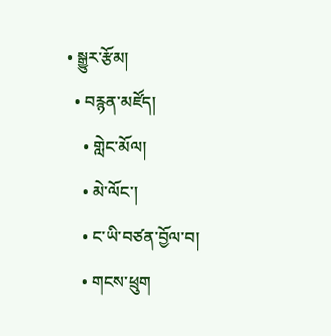• སྒྱུར་རྩོམ།
  • བརྙན་མཛོད།
    • གླེང་མོལ།
    • མེ་ལོང་།
    • ང་ཡི་བཙན་བྱོལ་བ།
    • གངས་ཕྲུག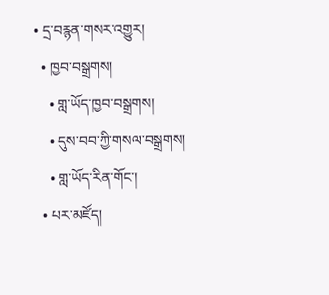• དྲ་བརྙན་གསར་འགྱུར།
  • ཁྱབ་བསྒྲགས།
    • གླ་ཡོད་ཁྱབ་བསྒྲགས།
    • དུས་བབ་ཀྱི་གསལ་བསྒྲགས།
    • གླ་ཡོད་རིན་གོང་།
  • པར་མཛོད།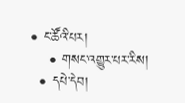• ང་ཚོའི་པར།
    • གསང་འགྱུར་པར་རིས།
  • དཔེ་དེབ།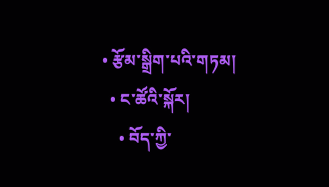• རྩོམ་སྒྲིག་པའི་གཏམ།
  • ང་ཚོའི་སྐོར།
    • བོད་ཀྱི་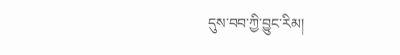དུས་བབ་ཀྱི་བྱུང་རིམ།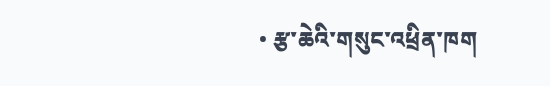• རྩ་ཆེའི་གསུང་འཕྲིན་ཁག